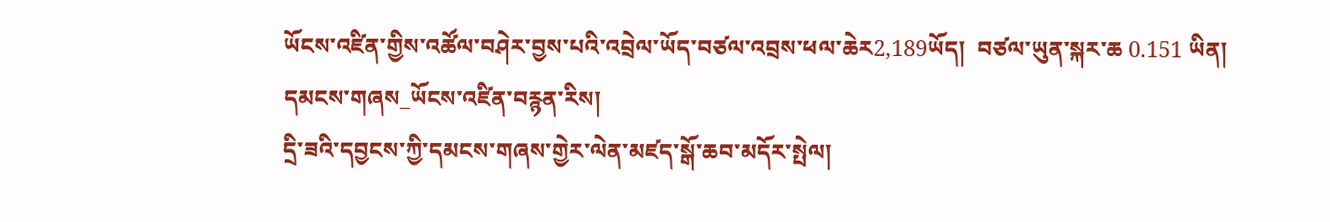ཡོངས་འཛིན་གྱིས་འཚོལ་བཤེར་བྱས་པའི་འབྲེལ་ཡོད་བཙལ་འབྲས་ཕལ་ཆེར2,189ཡོད།  བཙལ་ཡུན་སྐར་ཆ 0.151 ཡིན།
དམངས་གཞས_ཡོངས་འཛིན་བརྙན་རིས།
དྲི་ཟའི་དབྱངས་ཀྱི་དམངས་གཞས་གྱེར་ལེན་མཛད་སྒོ་ཆབ་མདོར་སྤེལ།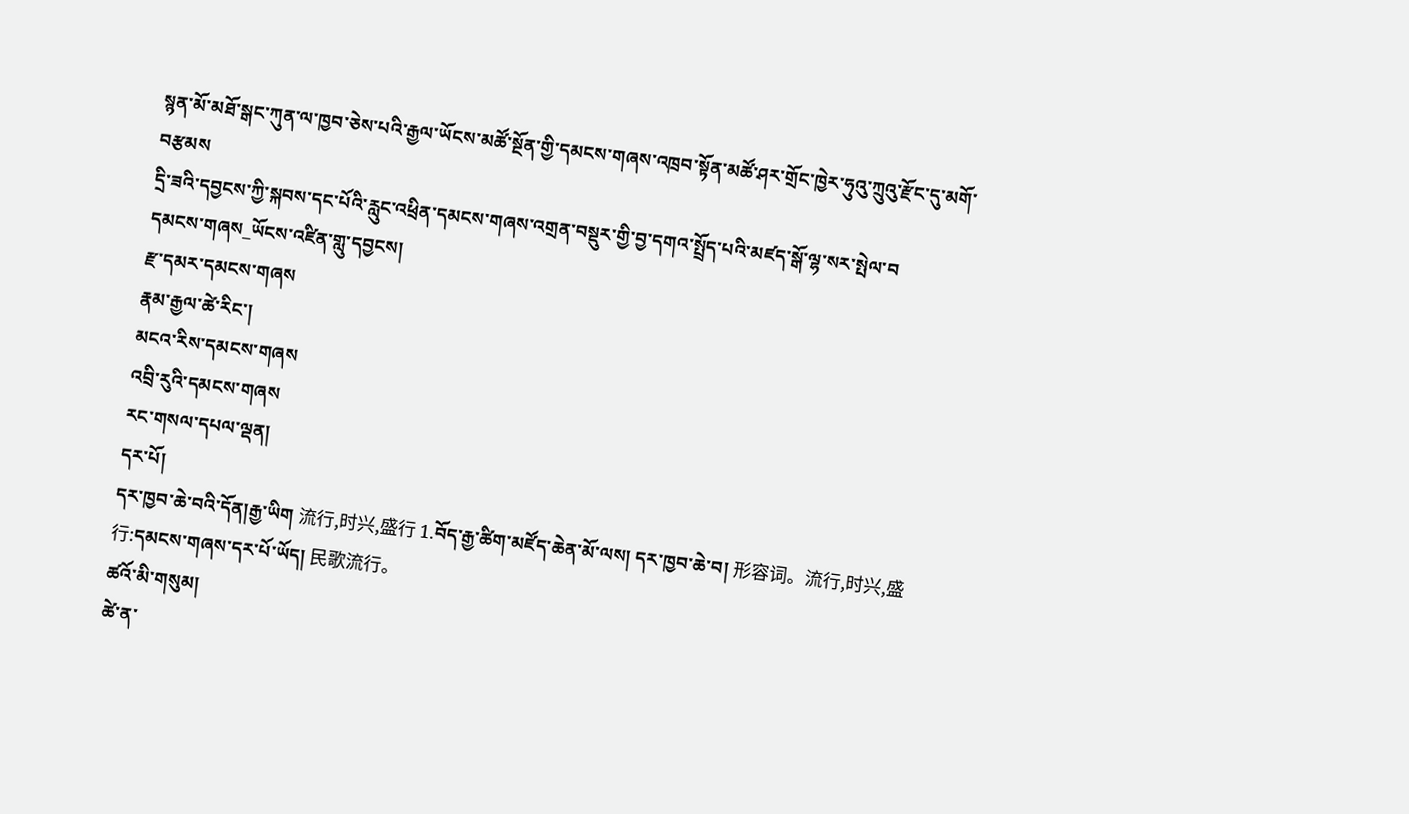སྙན་མོ་མཐོ་སྒང་ཀུན་ལ་ཁྱབ་ཅེས་པའི་རྒྱལ་ཡོངས་མཚོ་སྔོན་གྱི་དམངས་གཞས་འཁྲབ་སྟོན་མཚོ་ཤར་གྲོང་ཁྱེར་ཧུའུ་ཀྲུའུ་རྫོང་དུ་མགོ་བརྩམས
དྲི་ཟའི་དབྱངས་ཀྱི་སྐབས་དང་པོའི་རླུང་འཕྲིན་དམངས་གཞས་འགྲན་བསྡུར་གྱི་བྱ་དགའ་སྤྲོད་པའི་མཛད་སྒོ་ལྷ་སར་སྤེལ་བ
དམངས་གཞས_ཡོངས་འཛིན་གླུ་དབྱངས།
རྫ་དམར་དམངས་གཞས
རྣམ་རྒྱལ་ཚེ་རིང་།
མངའ་རིས་དམངས་གཞས
འབྲི་རུའི་དམངས་གཞས
རང་གསལ་དཔལ་ལྡན།
དར་པོ།
དར་ཁྱབ་ཆེ་བའི་དོན།རྒྱ་ཡིག 流行,时兴,盛行 1.བོད་རྒྱ་ཚིག་མཛོད་ཆེན་མོ་ལས། དར་ཁྱབ་ཆེ་བ། 形容词。流行,时兴,盛行:དམངས་གཞས་དར་པོ་ཡོད། 民歌流行。
ཚའོ་མི་གསུམ།
ཚེ་ན་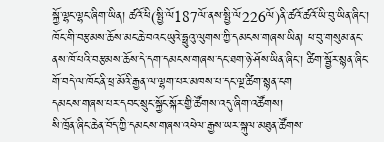སྐྱོ་ལྷང་ལྷང་ཞིག་ཡིན། ཚའོ་ཕི(སྤྱི་ལོ187ལོ་ནས་སྤྱི་ལོ226ལོ)ནི་ཚའོ་ཚའོ་ཡི་བུ་ཡིན་ཞིང་། ཁོང་གི་བརྩམས་ཆོས་མང་ཆེ་བའང་ཡུའེ་ཧྥུའུ་ལུགས་ཀྱི་དམངས་གཞས་ཡིན། ཕ་བུ་གསུམ་ནང་ནས་ཁོ་པའི་བརྩམས་ཆོས་དེ་དག་དམངས་གཞས་དང་ཐག་ཉེ་ཤོས་ཡིན་ཞིང་། ཚིག་སྦྱོར་སྙན་ཞིང་གོ་བདེ་ལ་ཁོང་ནི་ཕྲ་མོའི་རྒྱན་ལ་ལྷག་པར་མཁས་པ་དང་ལྔ་ཚིག་སྙན་ངག
དམངས་གཞས་པར་དབང་སྲུང་སྐྱོང་སྐོར་གྱི་ཚོགས་འདུ་ཞིག་འཚོགས།
སི་ཁྲོན་ཞིང་ཆེན་བོད་ཀྱི་དམངས་གཞས་འཕེལ་རྒྱས་ཡར་སྐུལ་མཐུན་ཚོགས་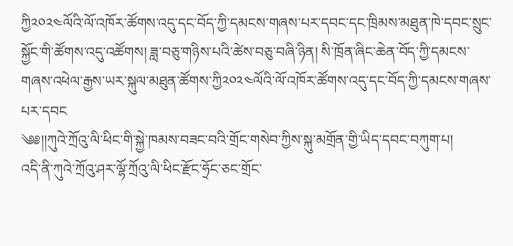ཀྱི༢༠༢༤ལོའི་ལོ་འཁོར་ཚོགས་འདུ་དང་བོད་ཀྱི་དམངས་གཞས་པར་དབང་དང་ཁྲིམས་མཐུན་ཁེ་དབང་སྲུང་སྐྱོང་གི་ཚོགས་འདུ་འཚོགས། ཟླ་བཅུ་གཉིས་པའི་ཚེས་བཅུ་བཞི་ཉིན། སི་ཁྲོན་ཞིང་ཆེན་བོད་ཀྱི་དམངས་གཞས་འཕེལ་རྒྱས་ཡར་སྐུལ་མཐུན་ཚོགས་ཀྱི༢༠༢༤ལོའི་ལོ་འཁོར་ཚོགས་འདུ་དང་བོད་ཀྱི་དམངས་གཞས་པར་དབང
༄༅།།ཀུའེ་ཀྲོའུ་ལི་ཕིང་གི་སྐྱེ་ཁམས་བཟང་བའི་གྲོང་གསེབ་ཀྱིས་སྐུ་མགྲོན་གྱི་ཡིད་དབང་བཀུག་པ།
འདི་ནི་ཀུའེ་ཀྲོའུ་ཤར་ལྷོ་ཀྲོའུ་ལི་ཕིང་རྫོང་ཧྲོང་ཅང་གྲོང་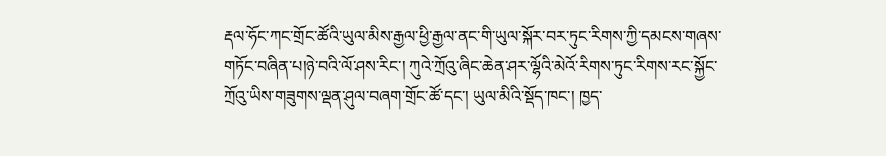རྡལ་ཧོང་ཀང་གྲོང་ཚོའི་ཡུལ་མིས་རྒྱལ་ཕྱི་རྒྱལ་ནང་གི་ཡུལ་སྐོར་བར་ཏུང་རིགས་ཀྱི་དམངས་གཞས་གཏོང་བཞིན་པ།ཉེ་བའི་ལོ་ཤས་རིང་། ཀུའེ་ཀྲོའུ་ཞིང་ཆེན་ཤར་ལྷོའི་མེའོ་རིགས་ཏུང་རིགས་རང་སྐྱོང་ཀྲོའུ་ཡིས་གཟུགས་ལྡན་ཤུལ་བཞག་གྲོང་ཚོ་དང་། ཡུལ་མིའི་སྡོད་ཁང་། ཁྱད་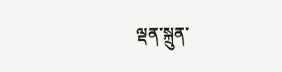ལྡན་སྐྲུན་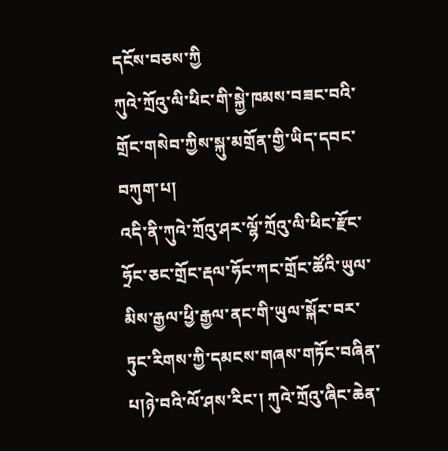དངོས་བཅས་ཀྱི
ཀུའེ་ཀྲོའུ་ལི་ཕིང་གི་སྐྱེ་ཁམས་བཟང་བའི་གྲོང་གསེབ་ཀྱིས་སྐུ་མགྲོན་གྱི་ཡིད་དབང་བཀུག་པ།
འདི་ནི་ཀུའེ་ཀྲོའུ་ཤར་ལྷོ་ཀྲོའུ་ལི་ཕིང་རྫོང་ཧྲོང་ཅང་གྲོང་རྡལ་ཧོང་ཀང་གྲོང་ཚོའི་ཡུལ་མིས་རྒྱལ་ཕྱི་རྒྱལ་ནང་གི་ཡུལ་སྐོར་བར་ཏུང་རིགས་ཀྱི་དམངས་གཞས་གཏོང་བཞིན་པ།ཉེ་བའི་ལོ་ཤས་རིང་། ཀུའེ་ཀྲོའུ་ཞིང་ཆེན་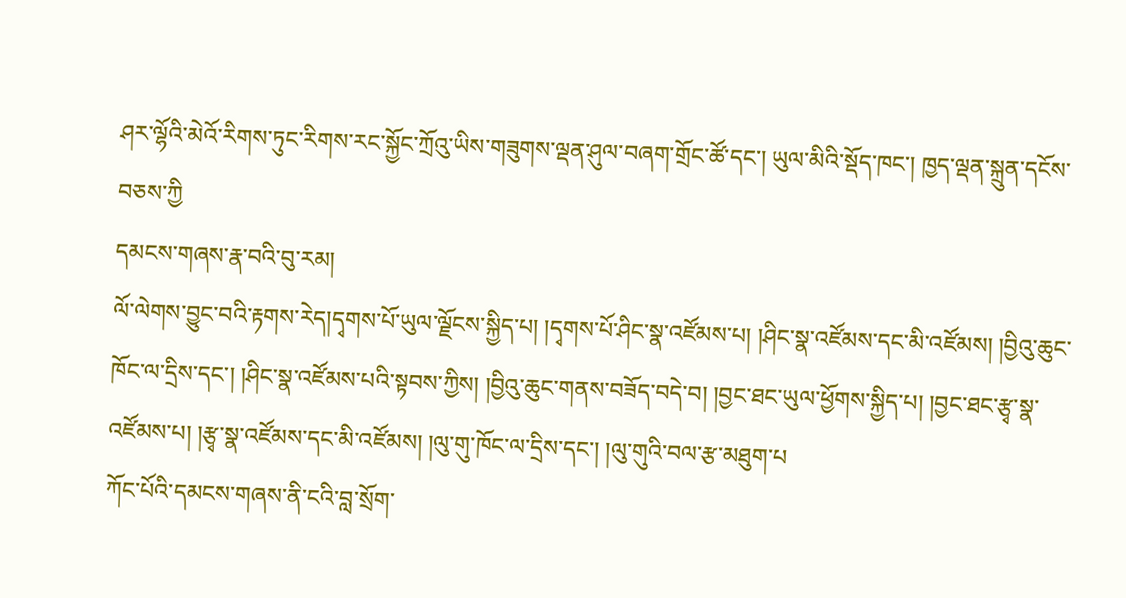ཤར་ལྷོའི་མེའོ་རིགས་ཏུང་རིགས་རང་སྐྱོང་ཀྲོའུ་ཡིས་གཟུགས་ལྡན་ཤུལ་བཞག་གྲོང་ཚོ་དང་། ཡུལ་མིའི་སྡོད་ཁང་། ཁྱད་ལྡན་སྐྲུན་དངོས་བཅས་ཀྱི
དམངས་གཞས་རྣ་བའི་བུ་རམ།
ལོ་ལེགས་བྱུང་བའི་རྟགས་རེད།དྭགས་པོ་ཡུལ་ལྗོངས་སྐྱིད་པ། །དྭགས་པོ་ཤིང་སྣ་འཛོམས་པ། །ཤིང་སྣ་འཛོམས་དང་མི་འཛོམས། །བྱིའུ་ཆུང་ཁོང་ལ་དྲིས་དང་། །ཤིང་སྣ་འཛོམས་པའི་སྟབས་ཀྱིས། །བྱིའུ་ཆུང་གནས་བཟོད་བདེ་བ། །བྱང་ཐང་ཡུལ་ཕྱོགས་སྐྱིད་པ། །བྱང་ཐང་རྩྭ་སྣ་འཛོམས་པ། །རྩྭ་སྣ་འཛོམས་དང་མི་འཛོམས། །ལུ་གུ་ཁོང་ལ་དྲིས་དང་། །ལུ་གུའི་བལ་རྩ་མཐུག་པ
ཀོང་པོའི་དམངས་གཞས་ནི་ངའི་བླ་སྲོག་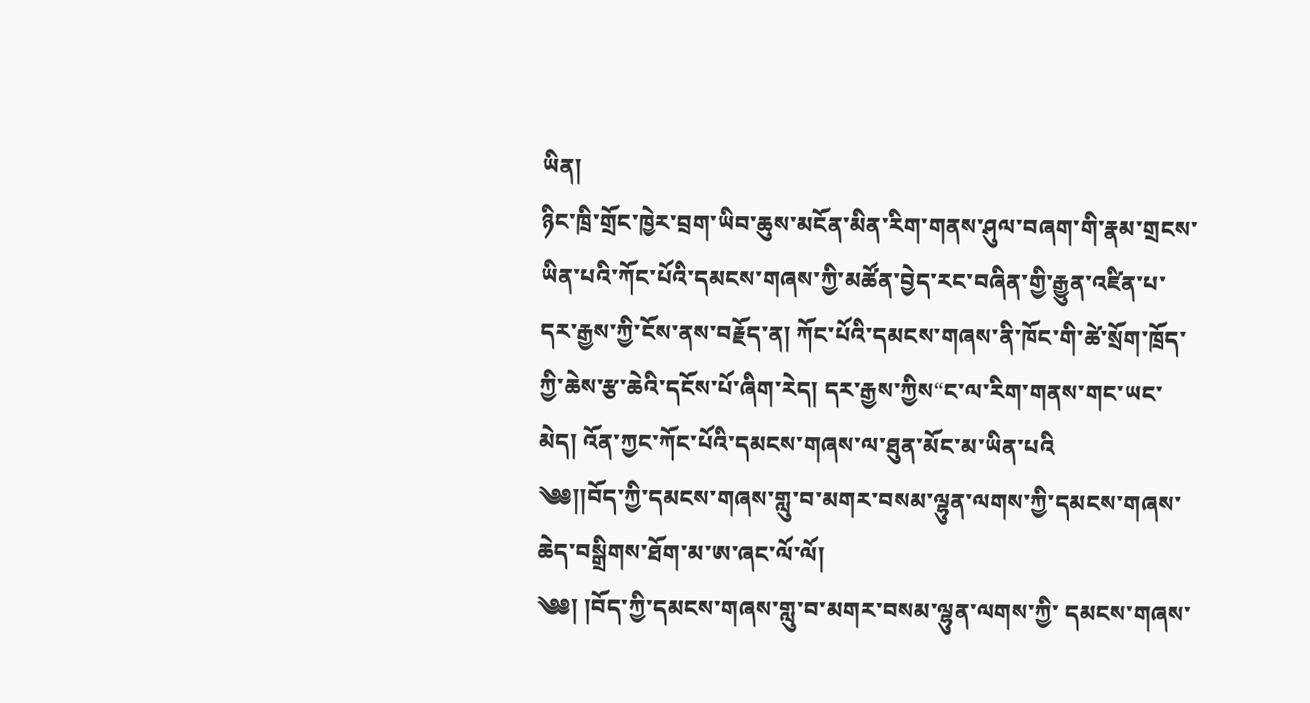ཡིན།
ཉིང་ཁྲི་གྲོང་ཁྱེར་བྲག་ཡིབ་ཆུས་མངོན་མིན་རིག་གནས་ཤུལ་བཞག་གི་རྣམ་གྲངས་ཡིན་པའི་ཀོང་པོའི་དམངས་གཞས་ཀྱི་མཚོན་བྱེད་རང་བཞིན་གྱི་རྒྱུན་འཛིན་པ་དར་རྒྱས་ཀྱི་ངོས་ནས་བརྗོད་ན། ཀོང་པོའི་དམངས་གཞས་ནི་ཁོང་གི་ཚེ་སྲོག་ཁྲོད་ཀྱི་ཆེས་རྩ་ཆེའི་དངོས་པོ་ཞིག་རེད། དར་རྒྱས་ཀྱིས“ང་ལ་རིག་གནས་གང་ཡང་མེད། འོན་ཀྱང་ཀོང་པོའི་དམངས་གཞས་ལ་ཐུན་མོང་མ་ཡིན་པའི
༄༅།།བོད་ཀྱི་དམངས་གཞས་གླུ་བ་མགར་བསམ་ལྷུན་ལགས་ཀྱི་དམངས་གཞས་ཆེད་བསྒྲིགས་ཐོག་མ་ཨ་ཞང་ལོ་ལོ།
༄༅། །བོད་ཀྱི་དམངས་གཞས་གླུ་བ་མགར་བསམ་ལྷུན་ལགས་ཀྱི་ དམངས་གཞས་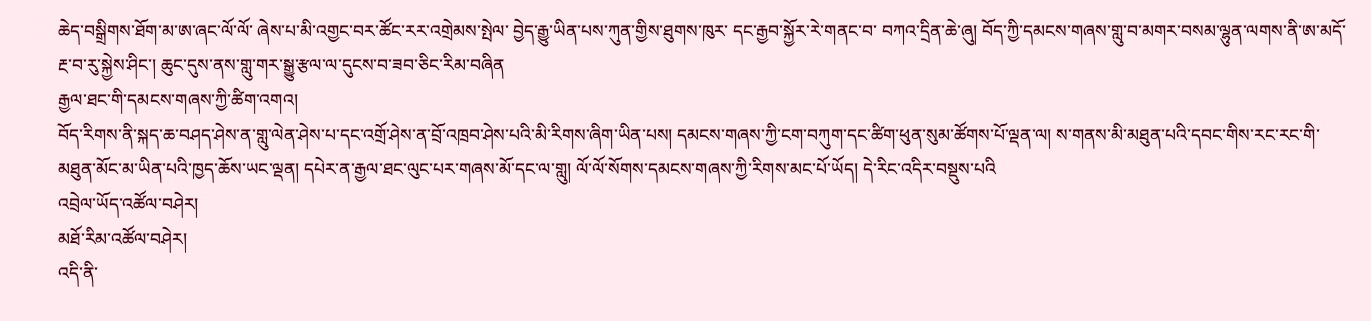ཆེད་བསྒྲིགས་ཐོག་མ་ཨ་ཞང་ལོ་ལོ་ ཞེས་པ་མི་འགྱང་བར་ཚོང་རར་འགྲེམས་སྤེལ་ བྱེད་རྒྱུ་ཡིན་པས་ཀུན་གྱིས་ཐུགས་ཁུར་ དང་རྒྱབ་སྐྱོར་རེ་གནང་བ་ བཀའ་དྲིན་ཆེ་ཞུ། བོད་ཀྱི་དམངས་གཞས་གླུ་བ་མགར་བསམ་ལྷུན་ལགས་ནི་ཨ་མདོ་རྔ་བ་རུ་སྐྱེས་ཤིང་། ཆུང་དུས་ནས་གླུ་གར་སྒྱུ་རྩལ་ལ་དུངས་བ་ཟབ་ཅིང་རིམ་བཞིན
རྒྱལ་ཐང་གི་དམངས་གཞས་ཀྱི་ཚིག་འགའ།
བོད་རིགས་ནི་སྐད་ཆ་བཤད་ཤེས་ན་གླུ་ལེན་ཤེས་པ་དང་འགྲོ་ཤེས་ན་བྲོ་འཁྲབ་ཤེས་པའི་མི་རིགས་ཞིག་ཡིན་པས། དམངས་གཞས་ཀྱི་ངག་བཀུག་དང་ཚིག་ཕུན་སུམ་ཚོགས་པོ་ལྡན་ལ། ས་གནས་མི་མཐུན་པའི་དབང་གིས་རང་རང་གི་མཐུན་མོང་མ་ཡིན་པའི་ཁྱད་ཆོས་ཡང་ལྡན། དཔེར་ན་རྒྱལ་ཐང་ལུང་པར་གཞས་མོ་དང་ལ་གླུ། ལོ་ལོ་སོགས་དམངས་གཞས་ཀྱི་རིགས་མང་པོ་ཡོད། དེ་རིང་འདིར་བསྡུས་པའི
འབྲེལ་ཡོད་འཚོལ་བཤེར།
མཐོ་རིམ་འཚོལ་བཤེར།
འདི་ནི་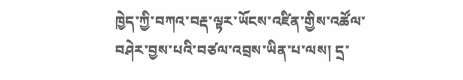ཁྱེད་ཀྱི་བཀའ་བརྡ་ལྟར་ཡོངས་འཛིན་གྱིས་འཚོལ་བཤེར་བྱས་པའི་བཙལ་འབྲས་ཡིན་པ་ལས། དྲ་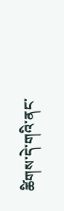ཚིགས་དེ་གའི་ནང་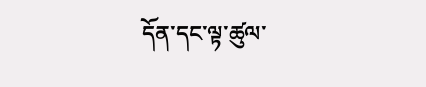དོན་དང་ལྟ་ཚུལ་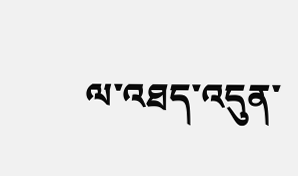ལ་འཐད་འདུན་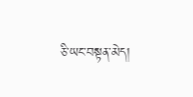ཅི་ཡང་བསྟན་མེད།